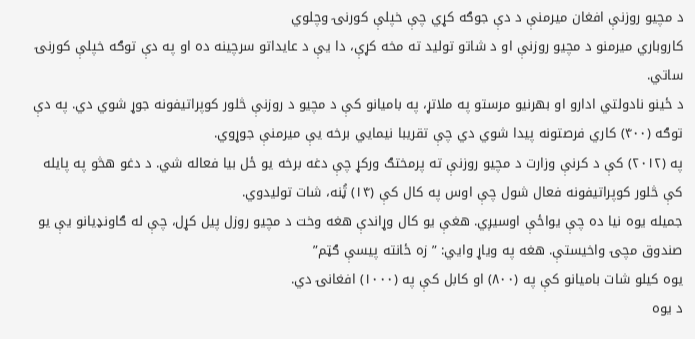د مچیو روزنې افغان میرمنې د دې جوګه کړي چې خپلې کورنۍ وچلوي
کاروباري میرمنو د مچیو روزنې او د شاتو تولید ته مخه کړې، دا یې د عایداتو سرچینه ده او په دې توګه خپلې کورنۍ ساتي.
د ځینو نادولتي ادارو او بهرنیو مرستو په ملاتړ، په بامیانو کې د مچیو د روزنې څلور کوپراتیفونه جوړ شوي دي. په دې توګه (۴۰۰) کاري فرصتونه پیدا شوي دي چې تقریبا نیمايي برخه یې میرمنې جوړوي.
په (۲۰۱۲) کې د کرنې وزارت د مچیو روزنې ته پرمختګ ورکړ چې دغه برخه یو ځل بیا فعاله شي. د دغو هڅو په پایله کې څلور کوپراتیفونه فعال شول چې اوس په کال کې (۱۴) ټُنه، شات تولیدوي.
جمیله یوه نیا ده چې یواځې اوسیږي. هغې یو کال وړاندې هغه وخت د مچیو روزل پیل کړل، چې له ګاونډیانو یې یو صندوق مچۍ واخیستې. هغه په ویاړ وایي: ” زه ځانته پیسې ګټم”
یوه کیلو شات بامیانو کې په (۸۰۰) او کابل کې په (۱۰۰۰) افغانۍ دي.
د یوه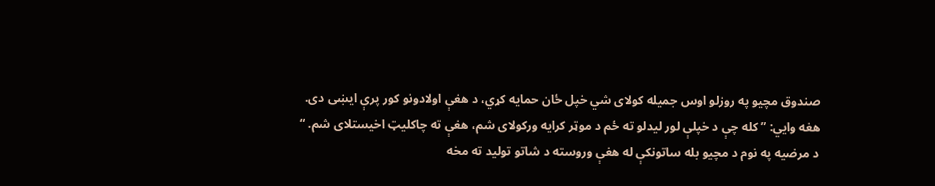صندوق مچیو په روزلو اوس جمیله کولای شي خپل ځان حمایه کړي، د هغې اولادونو کور پرې ایښی دی.
هغه وايي: ” کله چې د خپلې لور لیدلو ته ځم د موټر کرایه ورکولای شم، هغې ته چاکلیټ اخیستلای شم. “
د مرضیه په نوم د مچیو بله ساتونکې له هغې وروسته د شاتو تولید ته مخه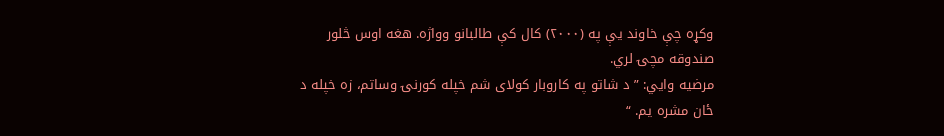وکړه چې خاوند یې په (۲۰۰۰) کال کې طالبانو وواژه. هغه اوس څلور صندوقه مچۍ لري.
مرضیه وايي: ” د شاتو په کاروبار کولای شم خپله کورنۍ وساتم، زه خپله د ځان مشره یم. “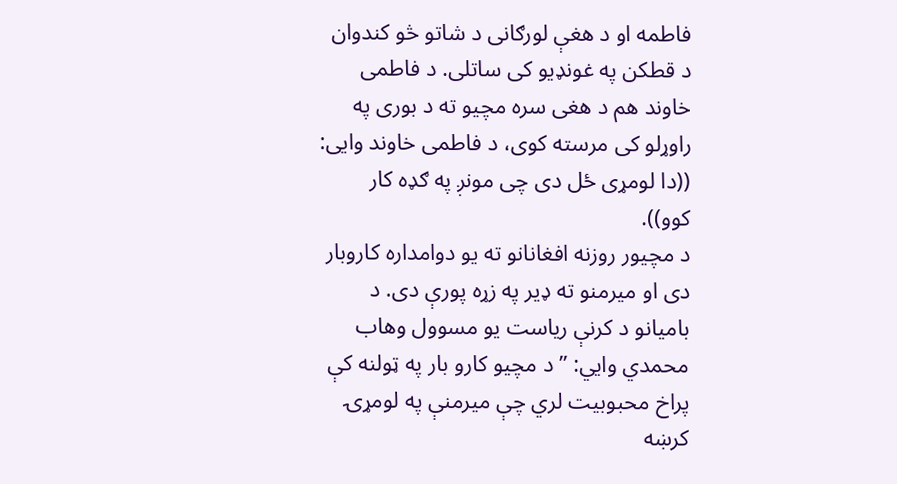فاطمه او د هغې لورګانی د شاتو څو کندوان د قطکن په غونډیو کی ساتلی. د فاطمی خاوند هم د هغی سره مچیو ته د بوری په راوړلو کی مرسته کوی، د فاطمی خاوند وایی: ((دا لومړی ځل دی چی مونږ په ګډه کار کوو)).
د مچیور روزنه افغانانو ته یو دوامداره کاروبار دی او میرمنو ته ډیر په زړه پورې دی. د بامیانو د کرنې ریاست یو مسوول وهاب محمدي وايي: ” د مچیو کارو بار په ټولنه کې پراخ محبوبیت لري چې میرمنې په لومړۍ کرښه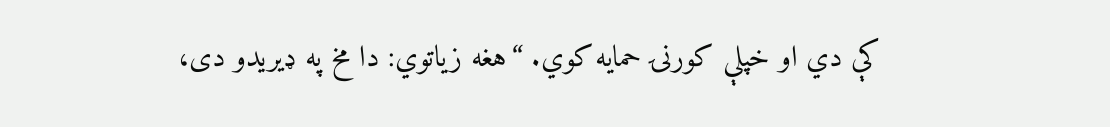کې دي او خپلې کورنۍ حمایه کوي. “هغه زیاتوي: دا مخ په ډیریدو دی،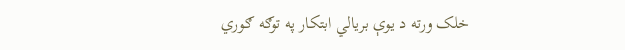خلک ورته د یوې بریالي ابتکار په توګه ګوري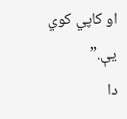او کاپي کوي یې.”
دا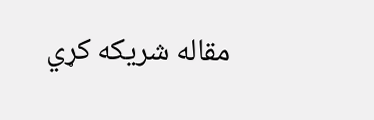مقاله شریکه کړي